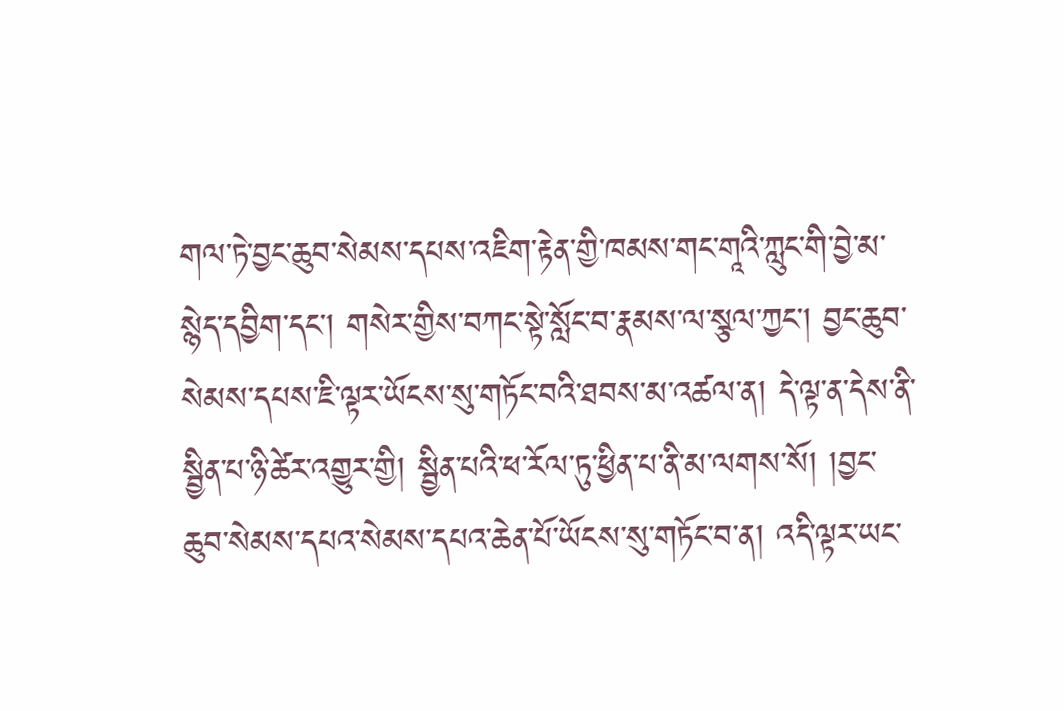གལ་ཏེ་བྱང་ཆུབ་སེམས་དཔས་འཇིག་རྟེན་གྱི་ཁམས་གང་གཱའི་ཀླུང་གི་བྱེ་མ་སྙེད་དབྱིག་དང་། གསེར་གྱིས་བཀང་སྟེ་སློང་བ་རྣམས་ལ་སྩལ་ཀྱང་། བྱང་ཆུབ་སེམས་དཔས་ཇི་ལྟར་ཡོངས་སུ་གཏོང་བའི་ཐབས་མ་འཚལ་ན། དེ་ལྟ་ན་དེས་ནི་སྦྱིན་པ་ཉི་ཚེར་འགྱུར་གྱི། སྦྱིན་པའི་ཕ་རོལ་ཏུ་ཕྱིན་པ་ནི་མ་ལགས་སོ། །བྱང་ཆུབ་སེམས་དཔའ་སེམས་དཔའ་ཆེན་པོ་ཡོངས་སུ་གཏོང་བ་ན། འདི་ལྟར་ཡང་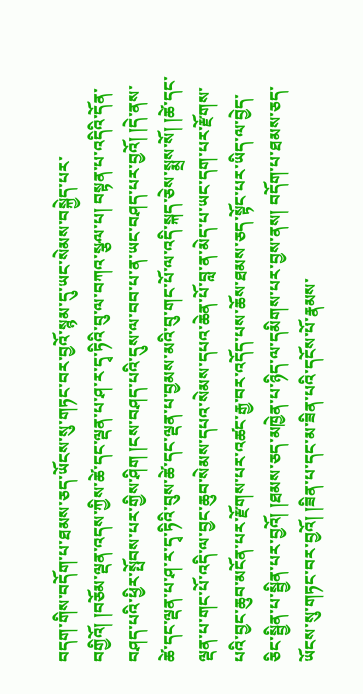བདག་གིས་བདོག་པ་ཐམས་ཅད་ཡོངས་སུ་གཏང་བར་བྱའོ་སྙམ་དུ་ཡང་སེམས་བསྐྱེད་པར་བགྱིའོ། །བཅོམ་ལྡན་འདས་ཀྱིས་ཚེ་དང་ལྡན་པ་ཤ་ར་དྭ་ཏིའི་བུ་ལ་བཀའ་སྩལ་པ། བསྟན་པ་འདིའི་དོན་བཤད་པའི་ཕྱིར་སྤོབས་པར་གྱིས་ཤིག །ངས་བཤད་པའི་དུས་ལ་བབ་པ་ན་ཡང་བཤད་པར་བྱའོ། །དེ་ནས་ཚེ་དང་ལྡན་པ་ཤ་ར་དྭ་ཏིའི་བུས་ཚེ་དང་ལྡན་པ་བྱམས་མའི་བུ་གང་པོ་ལ་འདི་སྐད་ཅེས་སྨྲས་སོ། །ཚེ་དང་ལྡན་པ་གང་པོ་འདི་ལ་བྱང་ཆུབ་སེམས་དཔའ་སེམས་དཔའ་ཆེན་པོ་བླ་ན་མེད་པ་ཡང་དག་པར་རྫོགས་པའི་བྱང་ཆུབ་མངོན་པར་རྫོགས་པར་འཚང་རྒྱ་བར་འདོད་པས་ཆོས་ཐམས་ཅད་སྟོང་པར་ཡིད་ལ་བྱེད་ཅིང་སྦྱིན་པ་སྦྱིན་པར་བྱའོ། །ཐམས་ཅད་མཁྱེན་པ་ཉིད་ལ་དམིགས་པར་བྱས་ནས། བདོག་པ་ཐམས་ཅད་ཡོངས་སུ་གཏང་བར་བྱའོ། །ཟིན་པ་དང་མ་ཟིན་པའི་དངོས་པོ་རྣམས་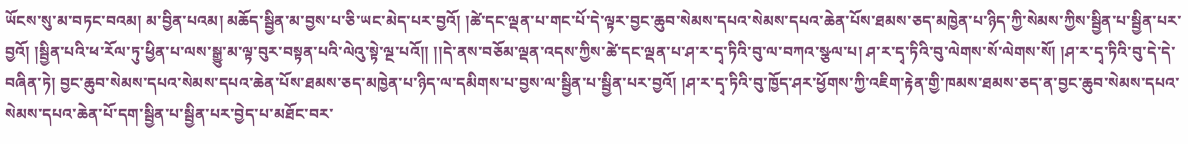ཡོངས་སུ་མ་བཏང་བའམ། མ་བྱིན་པའམ། མཆོད་སྦྱིན་མ་བྱས་པ་ཅི་ཡང་མེད་པར་བྱའོ། །ཚེ་དང་ལྡན་པ་གང་པོ་དེ་ལྟར་བྱང་ཆུབ་སེམས་དཔའ་སེམས་དཔའ་ཆེན་པོས་ཐམས་ཅད་མཁྱེན་པ་ཉིད་ཀྱི་སེམས་ཀྱིས་སྦྱིན་པ་སྦྱིན་པར་བྱའོ། །སྦྱིན་པའི་ཕ་རོལ་ཏུ་ཕྱིན་པ་ལས་སྒྱུ་མ་ལྟ་བུར་བསྟན་པའི་ལེའུ་སྟེ་ལྔ་པའོ།། །།དེ་ནས་བཅོམ་ལྡན་འདས་ཀྱིས་ཚེ་དང་ལྡན་པ་ཤ་ར་དྭ་ཏིའི་བུ་ལ་བཀའ་སྩལ་པ། ཤ་ར་དྭ་ཏིའི་བུ་ལེགས་སོ་ལེགས་སོ། །ཤ་ར་དྭ་ཏིའི་བུ་དེ་དེ་བཞིན་ཏེ། བྱང་ཆུབ་སེམས་དཔའ་སེམས་དཔའ་ཆེན་པོས་ཐམས་ཅད་མཁྱེན་པ་ཉིད་ལ་དམིགས་པ་བྱས་ལ་སྦྱིན་པ་སྦྱིན་པར་བྱའོ། །ཤ་ར་དྭ་ཏིའི་བུ་ཁྱོད་ཤར་ཕྱོགས་ཀྱི་འཇིག་རྟེན་གྱི་ཁམས་ཐམས་ཅད་ན་བྱང་ཆུབ་སེམས་དཔའ་སེམས་དཔའ་ཆེན་པོ་དག་སྦྱིན་པ་སྦྱིན་པར་བྱེད་པ་མཐོང་བར་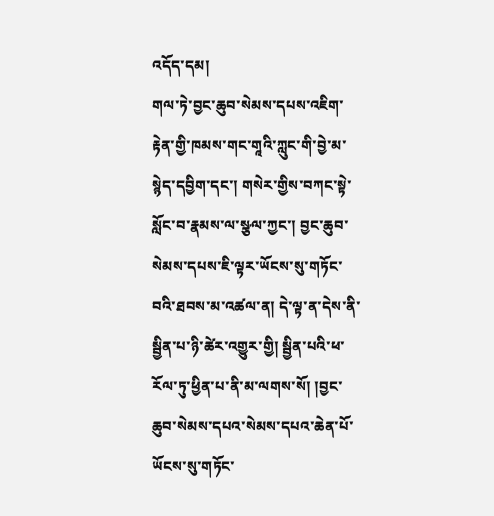འདོད་དམ།
གལ་ཏེ་བྱང་ཆུབ་སེམས་དཔས་འཇིག་རྟེན་གྱི་ཁམས་གང་གཱའི་ཀླུང་གི་བྱེ་མ་སྙེད་དབྱིག་དང་། གསེར་གྱིས་བཀང་སྟེ་སློང་བ་རྣམས་ལ་སྩལ་ཀྱང་། བྱང་ཆུབ་སེམས་དཔས་ཇི་ལྟར་ཡོངས་སུ་གཏོང་བའི་ཐབས་མ་འཚལ་ན། དེ་ལྟ་ན་དེས་ནི་སྦྱིན་པ་ཉི་ཚེར་འགྱུར་གྱི། སྦྱིན་པའི་ཕ་རོལ་ཏུ་ཕྱིན་པ་ནི་མ་ལགས་སོ། །བྱང་ཆུབ་སེམས་དཔའ་སེམས་དཔའ་ཆེན་པོ་ཡོངས་སུ་གཏོང་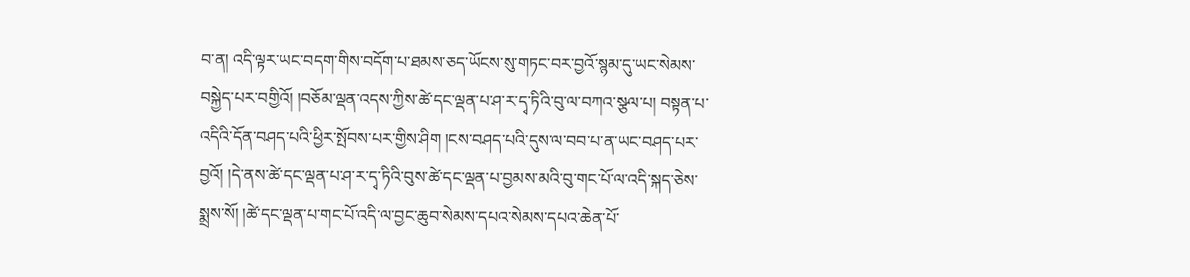བ་ན། འདི་ལྟར་ཡང་བདག་གིས་བདོག་པ་ཐམས་ཅད་ཡོངས་སུ་གཏང་བར་བྱའོ་སྙམ་དུ་ཡང་སེམས་བསྐྱེད་པར་བགྱིའོ། །བཅོམ་ལྡན་འདས་ཀྱིས་ཚེ་དང་ལྡན་པ་ཤ་ར་དྭ་ཏིའི་བུ་ལ་བཀའ་སྩལ་པ། བསྟན་པ་འདིའི་དོན་བཤད་པའི་ཕྱིར་སྤོབས་པར་གྱིས་ཤིག །ངས་བཤད་པའི་དུས་ལ་བབ་པ་ན་ཡང་བཤད་པར་བྱའོ། །དེ་ནས་ཚེ་དང་ལྡན་པ་ཤ་ར་དྭ་ཏིའི་བུས་ཚེ་དང་ལྡན་པ་བྱམས་མའི་བུ་གང་པོ་ལ་འདི་སྐད་ཅེས་སྨྲས་སོ། །ཚེ་དང་ལྡན་པ་གང་པོ་འདི་ལ་བྱང་ཆུབ་སེམས་དཔའ་སེམས་དཔའ་ཆེན་པོ་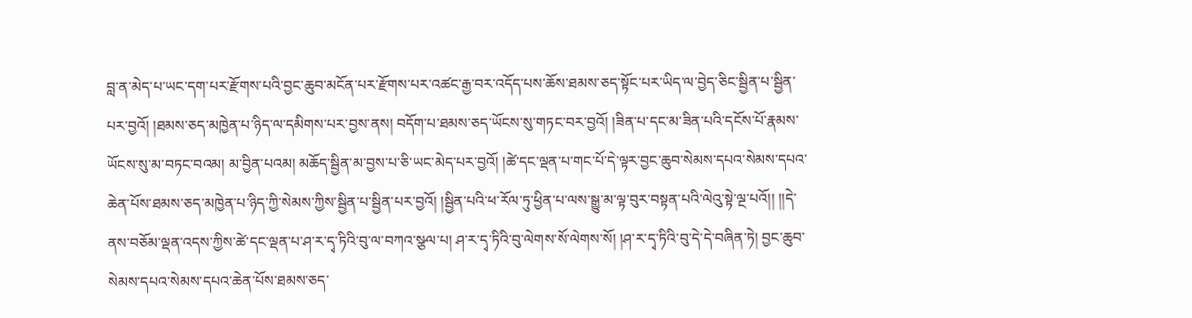བླ་ན་མེད་པ་ཡང་དག་པར་རྫོགས་པའི་བྱང་ཆུབ་མངོན་པར་རྫོགས་པར་འཚང་རྒྱ་བར་འདོད་པས་ཆོས་ཐམས་ཅད་སྟོང་པར་ཡིད་ལ་བྱེད་ཅིང་སྦྱིན་པ་སྦྱིན་པར་བྱའོ། །ཐམས་ཅད་མཁྱེན་པ་ཉིད་ལ་དམིགས་པར་བྱས་ནས། བདོག་པ་ཐམས་ཅད་ཡོངས་སུ་གཏང་བར་བྱའོ། །ཟིན་པ་དང་མ་ཟིན་པའི་དངོས་པོ་རྣམས་ཡོངས་སུ་མ་བཏང་བའམ། མ་བྱིན་པའམ། མཆོད་སྦྱིན་མ་བྱས་པ་ཅི་ཡང་མེད་པར་བྱའོ། །ཚེ་དང་ལྡན་པ་གང་པོ་དེ་ལྟར་བྱང་ཆུབ་སེམས་དཔའ་སེམས་དཔའ་ཆེན་པོས་ཐམས་ཅད་མཁྱེན་པ་ཉིད་ཀྱི་སེམས་ཀྱིས་སྦྱིན་པ་སྦྱིན་པར་བྱའོ། །སྦྱིན་པའི་ཕ་རོལ་ཏུ་ཕྱིན་པ་ལས་སྒྱུ་མ་ལྟ་བུར་བསྟན་པའི་ལེའུ་སྟེ་ལྔ་པའོ།། །།དེ་ནས་བཅོམ་ལྡན་འདས་ཀྱིས་ཚེ་དང་ལྡན་པ་ཤ་ར་དྭ་ཏིའི་བུ་ལ་བཀའ་སྩལ་པ། ཤ་ར་དྭ་ཏིའི་བུ་ལེགས་སོ་ལེགས་སོ། །ཤ་ར་དྭ་ཏིའི་བུ་དེ་དེ་བཞིན་ཏེ། བྱང་ཆུབ་སེམས་དཔའ་སེམས་དཔའ་ཆེན་པོས་ཐམས་ཅད་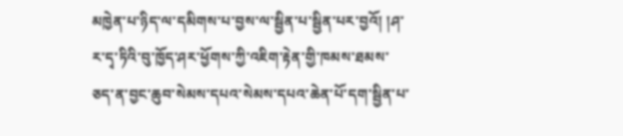མཁྱེན་པ་ཉིད་ལ་དམིགས་པ་བྱས་ལ་སྦྱིན་པ་སྦྱིན་པར་བྱའོ། །ཤ་ར་དྭ་ཏིའི་བུ་ཁྱོད་ཤར་ཕྱོགས་ཀྱི་འཇིག་རྟེན་གྱི་ཁམས་ཐམས་ཅད་ན་བྱང་ཆུབ་སེམས་དཔའ་སེམས་དཔའ་ཆེན་པོ་དག་སྦྱིན་པ་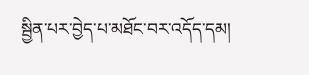སྦྱིན་པར་བྱེད་པ་མཐོང་བར་འདོད་དམ།